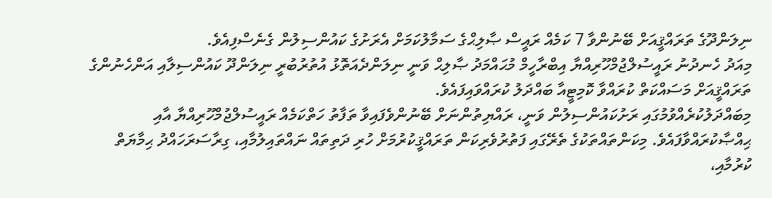ނިލަންދޫގެ ތަރައްޤީއަށް ބޭނުންވާ 7 ކަމެއް ރައީސް ޞާލިޙްގެ ސަމާލުކަމަށް އެރަށުގެ ކައުންސިލުން ގެނެސްފިއެވެ.
މިއަދު ހެނދުނު ރައީސުލްޖުމްހޫރިއްޔާ އިބްރާހީމް މުޙައްމަދު ޞާލިޙް ވަނީ ނިލަންދެއަތޮޅު އުތުރުބުރީ ނިލަންދޫ ކައުންސިލާއި އަންހެނުންގެ ތަރައްޤީއަށް މަސައްކަތް ކުރައްވާ ކޮމިޓީއާ ބައްދަލު ކުރައްވައިފައެވެ.
މިބައްދަލުކުރެއްވުމުގައި ރަށުކައުންސިލުން ވަނީ، ރައްޔިތުންނަށް ބޭނުންވެފައިވާ ތަފާތު ހަތްކަމެއް ރައީސުލްޖުމްހޫރިއްޔާ އާއި ޙިއްޞާކުރައްވާފައެވެ. މިކަންތައްތަކުގެ ތެރޭގައި ފަތުރުވެރިކަން ތަރައްޤީކުރުމަށް ހުރި ދަތިތައް ނައްތައިލުމާއި، ގިރާސަރަހައްދު ޙިމާޔަތް ކުރުމާއި،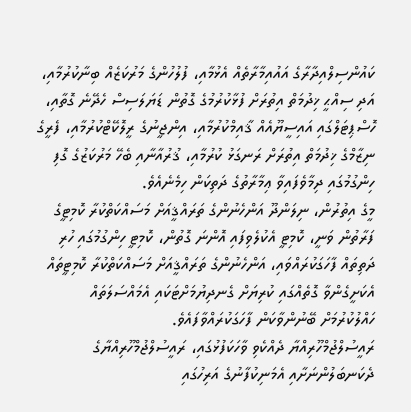ކައުންސިލްއިދާރާގެ އައުއިމާރާތެއް އެޅުމާއި، ފުލުހުންގެ މަރުކަޒެއް ބިނާކުރުމާއި، އަދި ސިއްޙީ ޚިދުމަތް އިތުރަށް ފުޅާކުރުމުގެ ގޮތުން ޑަޔަލަސިސް ހެދޭނެ ގޮތާއި، ހޮސްޕިޓަލްގައި އައިސީޔޫއެއް ޤާއިމްކުރުމާއި، އިންޖީނުގެ ރީލޮކޭޓްކުރުމާއި، ފެރީގެ ނިޒާމްގެ ޚިދުމަތް އިތުރަށް ރަނގަޅު ކުރުމާއި، ޤުރުއާނާއި ބެހޭ މަރުކަޒުގެ ގޮފި ހިންގުމުގައި ދިމާވެފައިވާ ޢިމާރާތުގެ ދަތިކަން ހިމެނެއެވެ.
މީގެ އިތުރުން، ނިލަންދޫ އަންހެނުންގެ ތަރައްޤީއަށް މަސައްކަތްކުރާ ކޮމިޓީގެ ފަރާތުން ވަނީ، ކޮމިޓީ އެކުލެވިފައި އޮންނަ ގޮތުން، ކޮމިޓީ ހިންގުމުގައި ހުރި ދަތިތައް ފާހަގަކުރައްވައި، އަންހެނުންގެ ތަރައްޤީއަށް މަސައްކަތްކުރާ ކޮމިޓީތައް އެކަށީގެންވާ ގޮތެއްގައި ކުރިޔަށް ގެނދިޔުމަށްޓަކައި އެމައްސަލަތައް ހައްލުކުރުމަށް ބޭނުންވާކަން ފާހަގަކުރައްވާފައެވެ.
ރައީސުލްޖުމްހޫރިއްޔާ ދެއްކެވި ވާހަކަފުޅުގައި، ރައީސުލްޖުމްހޫރިއްޔާގެ ދެކަނބަލުންނަށާއި އެމަނިކުފާނުގެ އަރިހުގައި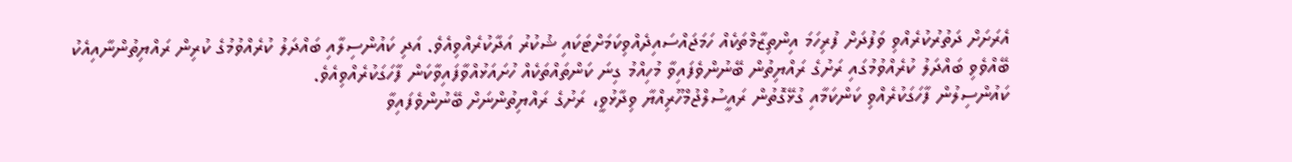އެރަށަށް ދަތުރުކުރެއްވި ވަފުދަށް ފުރިހަމަ އިންތިޒާމްތަކެއް ހަމަޖައްސައިދެއްވިކަމަށްޓަކައި ޝުކުރު އަދާކުރެއްވިއެވެ. އަދި ކައުންސިލާއި ބައްދަލު ކުރެއްވުމުގެ ކުރިން ރައްޔިތުންނާއިއެކު ބޭއްވެވި ބައްދަލު ކުރެއްވުމުގައި ރަށުގެ ރައްޔިތުން ބޭނުންވެފައިވާ މުހިއްމު ގިނަ ކަންތައްތަކެއް ހުށައަޅުއްވާފައިވާކަން ފާހަގަކުރެއްވިއެވެ.
ކައުންސިލުން ފާހަގަކުރެއްވި ކަންކަމާއި ގުޅޭގޮތުން ރައީސުލްޖުމްހޫރިއްޔާ ވިދާޅުވީ، ރަށުގެ ރައްޔިތުންނަށް ބޭނުންވެފައިވާ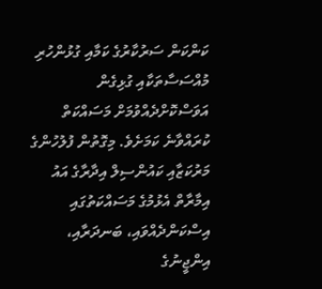ކަންކަން ސަރުކާރުގެ ކަމާއި ގުޅުންހުރި މުއްސަސާތަކާއި ގުޅިގެން އަވަސްކޮށްދެއްވުމަށް މަސައްކަތް ކުރައްވާނެ ކަމަށެވެ. މިގޮތުން ފުލުހުންގެ މަރުކަޒާއި ކައުންސިލް އިދާރާގެ އައު އިމާރާތް އެޅުމުގެ މަސައްކަތުގައި އިސްކަންދެއްވައި، ބަނދަރާއި، އިންޖީނުގެ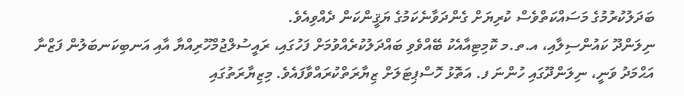ބަދަލުކުރުމުގެ މަސައްކަތްވެސް ކުރިޔަށް ގެންދަވާނެކަމުގެ ޔަޤީންކަން ދެއްވިއެވެ.
ނިލަންދޫ ކައުންސިލާއި، އ.ތ.މ ކޮމިޓިއާއެކު ބޭއްވެވި ބައްދަލުކުރެއްވުމަށް ފަހުގައި، ރައީސުލްޖުމްހޫރިއްޔާ އާއި އަނބިކަނބަލުން ފަޒްނާ އަޙްމަދު ވަނީ، ނިލަންދޫގައި ހުންނަ ފ. އަތޮޅު ހޮސްޕިޓަލަށް ޒިޔާރަތްކުރައްވާފައެވެ. މިޒިޔާރަތުގައި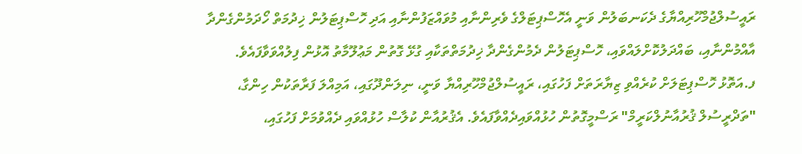ރައީސުލްޖުމްހޫރިއްޔާގެ ދެކަނބަލުން ވަނީ އެހޮސްޕިޓަލްގެ ވެރިންނާއި މުވައްޒަފުންނާއި އަދި ހޮސްޕިޓަލުން ޚިދުމަތް ހޯދަމުންގެންދާ އާއްމުންނާއި، ބައްދަލުކޮށްލައްވައި، ހޮސްޕިޓަލުން ދެމުންގެންދާ ޚިދުމަތްތަކާއި ގުޅޭ ގޮތުން މަޢުލޫމާތު އޮޅުން ފިލުއްވަވާފައެވެ.
ފ.އަތޮޅު ހޮސްޕިޓަލަށް ކުރެއްވި ޒިޔާރަތަށް ފަހުގައި، ރައީސުލްޖުމްހޫރިއްޔާ ވަނީ، ނިލަންދޫގައި، އަމިއްލަ ފަރާތަކުން ހިންގާ، "ތަދްރީސުލް ޤުރުއާނުލްކަރީމް" ރަސްމީގޮތުން ހުޅުއްވައިދެއްވާފައެވެ. އެޤުރުއާން ކުލާސް ހުޅުއްވައި ދެއްވުމަށް ފަހުގައި،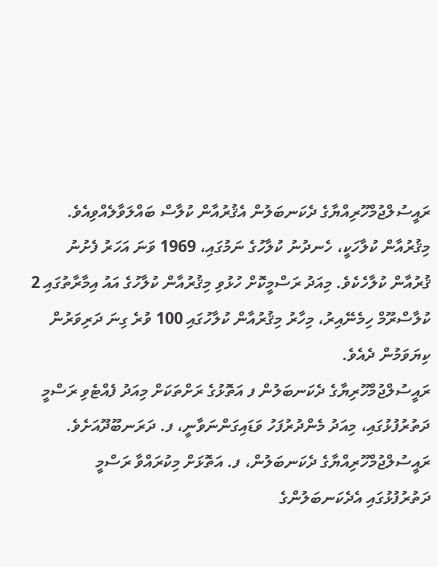ރައީސުލްޖުމްހޫރިއްޔާގެ ދެކަނބަލުން އެޤުރުއާން ކުލާސް ބައްލަވާލެއްވިއެވެ.
މިޤުރުއާން ކުލާހަކީ، ހެނދުނު ކުލާހުގެ ނަމުގައި، 1969 ވަނަ އަހަރު ފެށުނު ޤުރުއާން ކުލާހެކެވެ. މިއަދު ރަސްމީކޮށް ހުޅުވި މިޤުރުއާން ކުލާހުގެ އައު އިމާރާތުގައި 2 ކުލާސްރޫމް ހިމެނޭއިރު، މިހާރު މިޤުރުއާން ކުލާހުގައި 100 ވުރެ ގިނަ ދަރިވަރުން ކިޔަވަމުން ދެއެވެ.
ރައީސުލްޖުމްހޫރިޔާގެ ދެކަނބަލުން ފ އަތޮޅުގެ ރަށްތަކަށް މިއަދު ފެއްޓެވި ރަސްމީ ދަތުރުފުޅުގައި، މިއަދު މެންދުރުފަހު ވަޑައިގަންނަވާނީ، ފ. ދަރަނބޫދޫއަށެވެ.
ރައީސުލްޖުމްހޫރިއްޔާގެ ދެކަނބަލުން، ފ. އަތޮޅަށް މިކުރައްވާ ރަސްމީ ދަތުރުފުޅުގައި އެދެކަނބަލުންގެ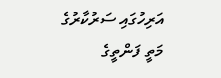އަރިހުގައި ސަރުކާރުގެ މަތީ ފަންތީގެ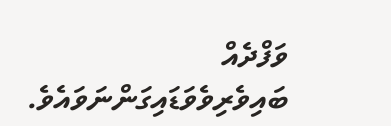ވަފްދެއް ބައިވެރިވެވަޑައިގަންނަވައެވެ.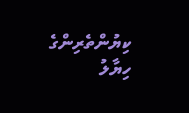ކިޔުންތެރިންގެ ހިޔާލު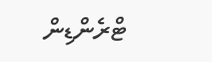ޓްރެންޑިން